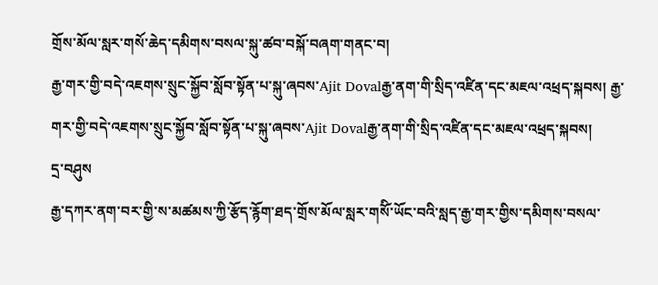གྲོས་མོལ་སླར་གསོ་ཆེད་དམིགས་བསལ་སྐུ་ཚབ་བསྐོ་བཞག་གནང་བ།
རྒྱ་གར་གྱི་བདེ་འཇགས་སྲུང་སྐྱོབ་སློབ་སྟོན་པ་སྐུ་ཞབས་Ajit Dovalརྒྱ་ནག་གི་སྲིད་འཛིན་དང་མཇལ་འཕྲད་སྐབས། རྒྱ་གར་གྱི་བདེ་འཇགས་སྲུང་སྐྱོབ་སློབ་སྟོན་པ་སྐུ་ཞབས་Ajit Dovalརྒྱ་ནག་གི་སྲིད་འཛིན་དང་མཇལ་འཕྲད་སྐབས།
དྲ་བཤུས
རྒྱ་དཀར་ནག་བར་གྱི་ས་མཚམས་ཀྱི་རྩོད་རྙོག་ཐད་གྲོས་མོལ་སླར་གསོི་ཡོང་བའི་སླད་རྒྱ་གར་གྱིས་དམིགས་བསལ་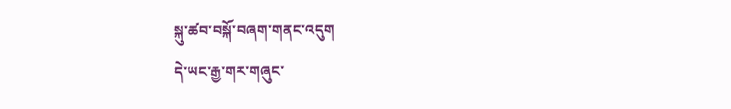སྐུ་ཚབ་བསྐོ་བཞག་གནང་འདུག
དེ་ཡང་རྒྱ་གར་གཞུང་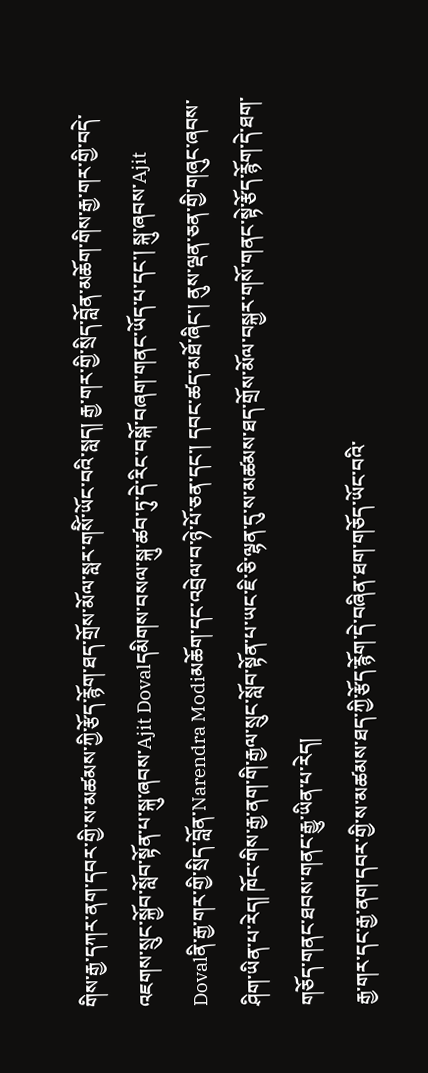གིས་རྒྱ་དཀར་ནག་དབར་གྱི་ས་མཚམས་ཀྱི་རྩོད་རྙོག་ཐད་གྲོས་མོལ་སླར་གསོི་ཡོང་བའི་སླད། རྒྱ་གར་གྱི་སྲིད་བློན་མཆོག་གིས་རྒྱ་གར་གྱི་བདེ་འཇགས་སྲུང་སྐྱོབ་སློབ་སྟོན་པ་སྐུ་ཞབས་Ajit Dovalདམིགས་བསལ་སྐུ་ཚབ་ཏུ་དེ་རིང་བསྐོ་བཞག་གནང་ཡོད་པ་དང་། སྐུ་ཞབས་Ajit Dovalནི་རྒྱ་གར་གྱི་སྲིད་བློན་Narendra Modiམཆོག་དང་འབྲེལ་བ་ཉེ་པོ་ཅན་དང་། དབང་ཚད་མཐོ་ཞིང་། ནུས་ལྡན་ཅན་གྱི་གཞུང་ཞབས་ཤིག་ཡིན་པ་རེད། ཁོང་གིས་རྒྱ་ནག་གི་རྒྱལ་སྲུང་སློབ་སྟོན་པ་ཡང་ཇི་ཅི་ལྷན་དུ་ས་མཚམས་ཐད་གྲོས་མོལ་བསྐྱར་གསོ་གནང་སྟེ་རྩོད་རྙོག་དེ་ཐག་གཅོད་གནང་ཐབས་གནང་རྒྱུ་ཡིན་པ་རེད།
རྒྱ་གར་དང་རྒྱ་ནག་དབར་གྱི་ས་མཚམས་ཐད་ཀྱི་རྩོད་རྙོག་དེ་བཞིན་ཐག་གཅོད་ཡོང་བའི་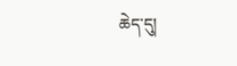ཆེད་དུ།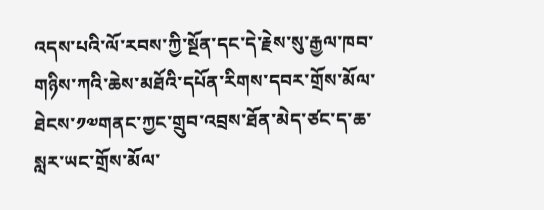འདས་པའི་ལོ་རབས་ཀྱི་སྔོན་དང་དེ་རྗེས་སུ་རྒྱལ་ཁབ་གཉིས་ཀའི་ཆེས་མཐོའི་དཔོན་རིགས་དབར་གྲོས་མོལ་ཐེངས་༡༧གནང་ཀྱང་གྲུབ་འབྲས་ཐོན་མེད་ཙང་ད་ཆ་སླར་ཡང་གྲོས་མོལ་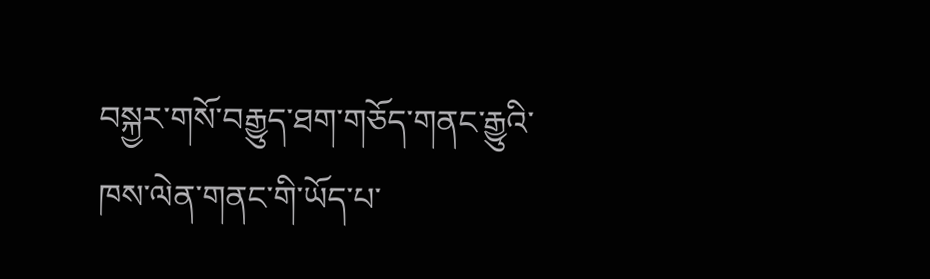བསྐྱར་གསོ་བརྒྱུད་ཐག་གཅོད་གནང་རྒྱུའི་ཁས་ལེན་གནང་གི་ཡོད་པ་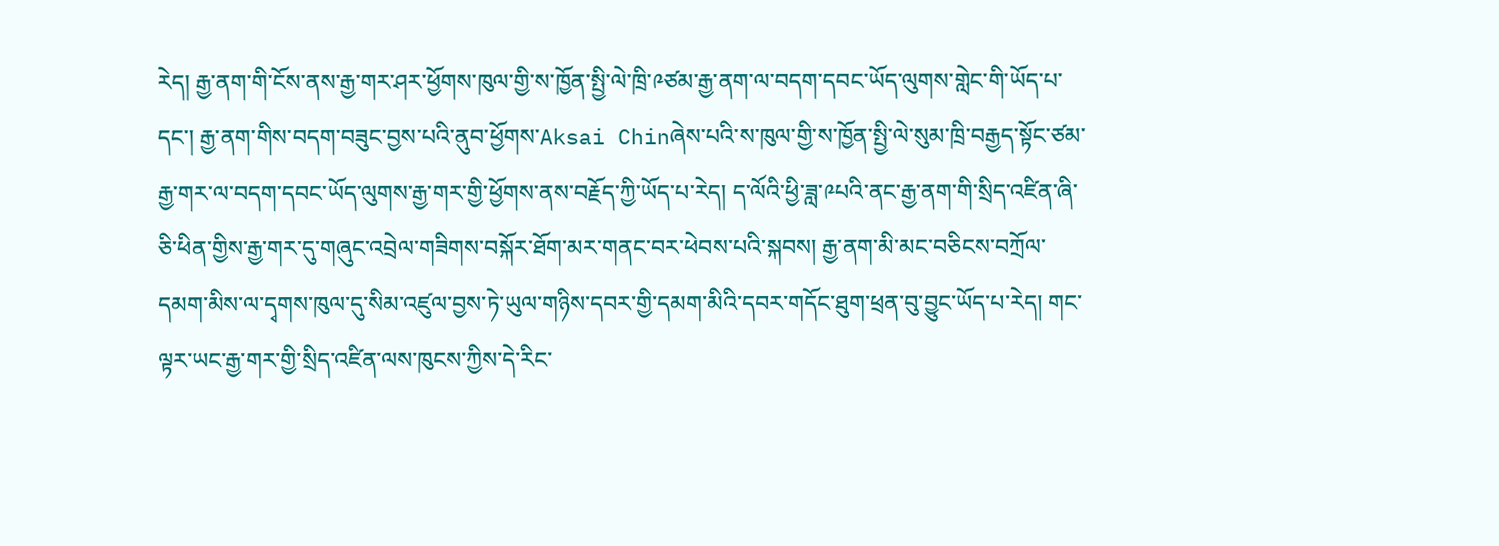རེད། རྒྱ་ནག་གི་ངོས་ནས་རྒྱ་གར་ཤར་ཕྱོགས་ཁུལ་གྱི་ས་ཁྱོན་སྤྱི་ལེ་ཁྲི་༩ཙམ་རྒྱ་ནག་ལ་བདག་དབང་ཡོད་ལུགས་གླེང་གི་ཡོད་པ་དང་། རྒྱ་ནག་གིས་བདག་བཟུང་བྱས་པའི་ནུབ་ཕྱོགས་Aksai Chinཞེས་པའི་ས་ཁུལ་གྱི་ས་ཁྱོན་སྤྱི་ལེ་སུམ་ཁྲི་བརྒྱད་སྟོང་ཙམ་རྒྱ་གར་ལ་བདག་དབང་ཡོད་ལུགས་རྒྱ་གར་གྱི་ཕྱོགས་ནས་བརྗོད་ཀྱི་ཡོད་པ་རེད། ད་ལོའི་ཕྱི་ཟླ་༩པའི་ནང་རྒྱ་ནག་གི་སྲིད་འཛིན་ཞི་ཅི་ཕིན་གྱིས་རྒྱ་གར་དུ་གཞུང་འབྲེལ་གཟིགས་བསྐོར་ཐོག་མར་གནང་བར་ཕེབས་པའི་སྐབས། རྒྱ་ནག་མི་མང་བཅིངས་བཀྲོལ་དམག་མིས་ལ་དྭགས་ཁུལ་དུ་སིམ་འཛུལ་བྱས་ཏེ་ཡུལ་གཉིས་དབར་གྱི་དམག་མིའི་དབར་གདོང་ཐུག་ཕྲན་བུ་བྱུང་ཡོད་པ་རེད། གང་ལྟར་ཡང་རྒྱ་གར་གྱི་སྲིད་འཛིན་ལས་ཁུངས་ཀྱིས་དེ་རིང་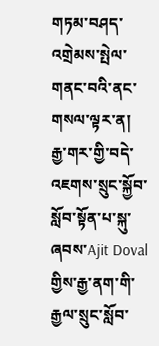གཏམ་བཤད་འགྲེམས་སྤེལ་གནང་བའི་ནང་གསལ་ལྟར་ན། རྒྱ་གར་གྱི་བདེ་འཇགས་སྲུང་སྐྱོབ་སློབ་སྟོན་པ་སྐུ་ཞབས་Ajit Doval གྱིས་རྒྱ་ནག་གི་རྒྱལ་སྲུང་སློབ་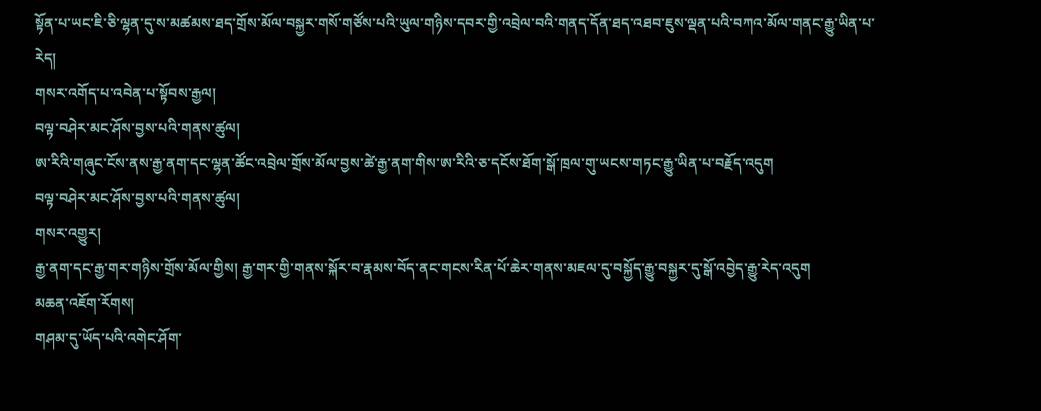སྟོན་པ་ཡང་ཇི་ཅི་ལྷན་དུ་ས་མཚམས་ཐད་གྲོས་མོལ་བསྐྱར་གསོ་གཙོས་པའི་ཡུལ་གཉིས་དབར་གྱི་འབྲེལ་བའི་གནད་དོན་ཐད་འཐབ་ཇུས་ལྡན་པའི་བཀའ་མོལ་གནང་རྒྱུ་ཡིན་པ་རེད།
གསར་འགོད་པ་འབེན་པ་སྟོབས་རྒྱལ།
བལྟ་བཤེར་མང་ཤོས་བྱས་པའི་གནས་ཚུལ།
ཨ་རིའི་གཞུང་ངོས་ནས་རྒྱ་ནག་དང་ལྷན་ཚོང་འབྲེལ་གྲོས་མོལ་བྱས་ཚེ་རྒྱ་ནག་གིས་ཨ་རིའི་ཅ་དངོས་ཐོག་སྒོ་ཁྲལ་གུ་ཡངས་གཏང་རྒྱུ་ཡིན་པ་བརྗོད་འདུག
བལྟ་བཤེར་མང་ཤོས་བྱས་པའི་གནས་ཚུལ།
གསར་འགྱུར།
རྒྱ་ནག་དང་རྒྱ་གར་གཉིས་གྲོས་མོལ་གྱིས། རྒྱ་གར་གྱི་གནས་སྐོར་བ་རྣམས་བོད་ནང་གངས་རིན་པོ་ཆེར་གནས་མཇལ་དུ་བསྐྱོད་རྒྱུ་བསྐྱར་དུ་སྒོ་འབྱེད་རྒྱུ་རེད་འདུག
མཆན་འཇོག་རོགས།
གཤམ་དུ་ཡོད་པའི་འགེང་ཤོག་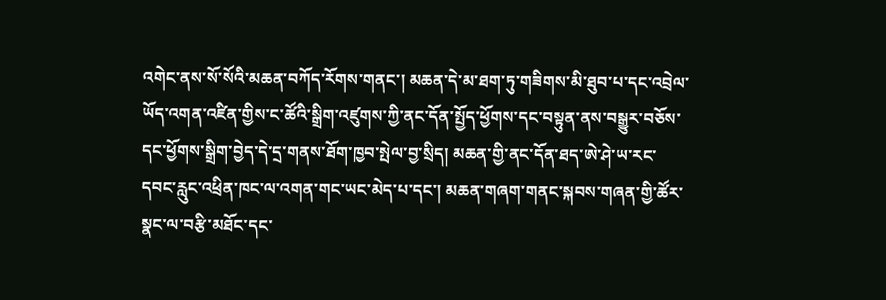འགེང་ནས་སོ་སོའི་མཆན་བཀོད་རོགས་གནང་། མཆན་དེ་མ་ཐག་ཏུ་གཟིགས་མི་ཐུབ་པ་དང་འབྲེལ་ཡོད་འགན་འཛིན་གྱིས་ང་ཚོའི་སྒྲིག་འཛུགས་ཀྱི་ནང་དོན་སྤྱོད་ཕྱོགས་དང་བསྟུན་ནས་བསྒྱུར་བཅོས་དང་ཕྱོགས་སྒྲིག་བྱེད་དེ་དྲ་གནས་ཐོག་ཁྱབ་སྤེལ་བྱ་སྲིད། མཆན་གྱི་ནང་དོན་ཐད་ཨེ་ཤེ་ཡ་རང་དབང་རླུང་འཕྲིན་ཁང་ལ་འགན་གང་ཡང་མེད་པ་དང་། མཆན་གཞག་གནང་སྐབས་གཞན་གྱི་ཚོར་སྣང་ལ་བརྩི་མཐོང་དང་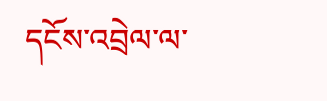དངོས་འབྲེལ་ལ་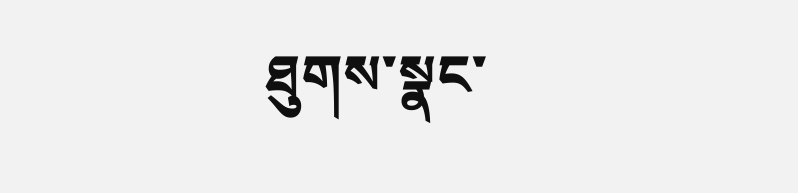ཐུགས་སྣང་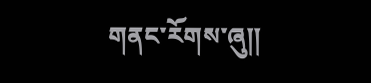གནང་རོགས་ཞུ༎